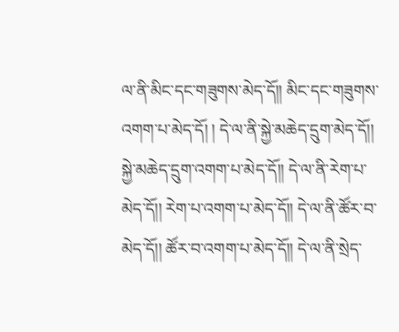ལ་ནི་མིང་དང་གཟུགས་མེད་དོ།། མིང་དང་གཟུགས་འགག་པ་མེད་དོ། ། དེ་ལ་ནི་སྐྱེ་མཆེད་དྲུག་མེད་དོ།། སྐྱེ་མཆེད་དྲུག་འགག་པ་མེད་དོ།། དེ་ལ་ནི་རེག་པ་མེད་དོ།། རེག་པ་འགག་པ་མེད་དོ།། དེ་ལ་ནི་ཚོར་བ་མེད་དོ།། ཚོར་བ་འགག་པ་མེད་དོ།། དེ་ལ་ནི་སྲེད་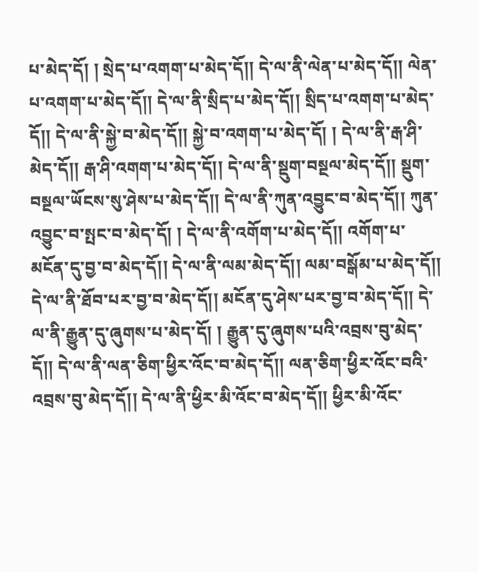པ་མེད་དོ། ། སྲེད་པ་འགག་པ་མེད་དོ།། དེ་ལ་ནི་ལེན་པ་མེད་དོ།། ལེན་པ་འགག་པ་མེད་དོ།། དེ་ལ་ནི་སྲིད་པ་མེད་དོ།། སྲིད་པ་འགག་པ་མེད་དོ།། དེ་ལ་ནི་སྐྱེ་བ་མེད་དོ།། སྐྱེ་བ་འགག་པ་མེད་དོ། ། དེ་ལ་ནི་རྒ་ཤི་མེད་དོ།། རྒ་ཤི་འགག་པ་མེད་དོ།། དེ་ལ་ནི་སྡུག་བསྔལ་མེད་དོ།། སྡུག་བསྔལ་ཡོངས་སུ་ཤེས་པ་མེད་དོ།། དེ་ལ་ནི་ཀུན་འབྱུང་བ་མེད་དོ།། ཀུན་འབྱུང་བ་སྤང་བ་མེད་དོ། ། དེ་ལ་ནི་འགོག་པ་མེད་དོ།། འགོག་པ་མངོན་དུ་བྱ་བ་མེད་དོ།། དེ་ལ་ནི་ལམ་མེད་དོ།། ལམ་བསྒོམ་པ་མེད་དོ།། དེ་ལ་ནི་ཐོབ་པར་བྱ་བ་མེད་དོ།། མངོན་དུ་ཤེས་པར་བྱ་བ་མེད་དོ།། དེ་ལ་ནི་རྒྱུན་དུ་ཞུགས་པ་མེད་དོ། ། རྒྱུན་དུ་ཞུགས་པའི་འབྲས་བུ་མེད་དོ།། དེ་ལ་ནི་ལན་ཅིག་ཕྱིར་འོང་བ་མེད་དོ།། ལན་ཅིག་ཕྱིར་འོང་བའི་འབྲས་བུ་མེད་དོ།། དེ་ལ་ནི་ཕྱིར་མི་འོང་བ་མེད་དོ།། ཕྱིར་མི་འོང་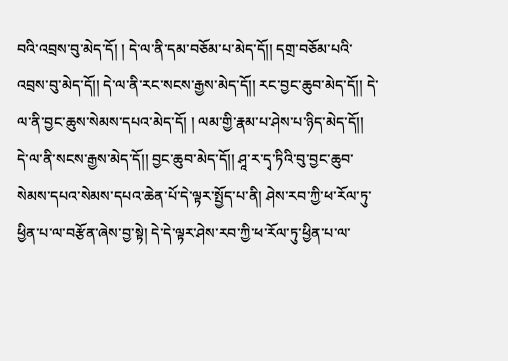བའི་འབྲས་བུ་མེད་དོ། ། དེ་ལ་ནི་དམ་བཅོམ་པ་མེད་དོ།། དགྲ་བཅོམ་པའི་འབྲས་བུ་མེད་དོ།། དེ་ལ་ནི་རང་སངས་རྒྱས་མེད་དོ།། རང་བྱང་ཆུབ་མེད་དོ།། དེ་ལ་ནི་བྱང་ཆུས་སེམས་དཔའ་མེད་དོ། ། ལམ་གྱི་རྣམ་པ་ཤེས་པ་ཉིད་མེད་དོ།། དེ་ལ་ནི་སངས་རྒྱས་མེད་དོ།། བྱང་ཆུབ་མེད་དོ།། ཤཱ་ར་དྭ་ཏིའི་བུ་བྱང་ཆུབ་སེམས་དཔའ་སེམས་དཔའ་ཆེན་པོ་དེ་ལྟར་སྤྱོད་པ་ནི། ཤེས་རབ་ཀྱི་ཕ་རོལ་ཏུ་ཕྱིན་པ་ལ་བརྩོན་ཞེས་བྱ་སྟེ། དེ་དེ་ལྟར་ཤེས་རབ་ཀྱི་ཕ་རོལ་ཏུ་ཕྱིན་པ་ལ་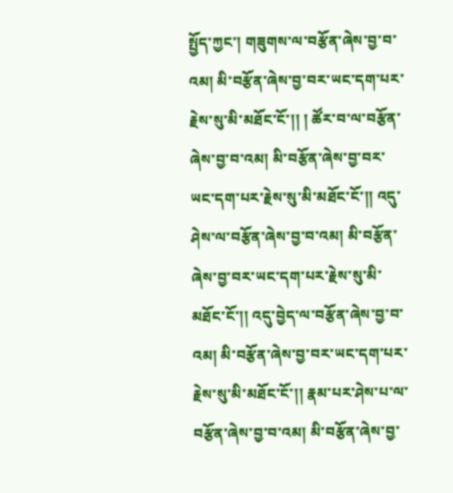སྤྱོད་ཀྱང་། གཟུགས་ལ་བརྩོན་ཞེས་བྱ་བ་འམ། མི་བརྩོན་ཞེས་བྱ་བར་ཡང་དག་པར་རྗེས་སུ་མི་མཐོང་ངོ་།། ། ཚོར་བ་ལ་བརྩོན་ཞེས་བྱ་བ་འམ། མི་བརྩོན་ཞེས་བྱ་བར་ཡང་དག་པར་རྗེས་སུ་མི་མཐོང་ངོ་།། འདུ་ཤེས་ལ་བརྩོན་ཞེས་བྱ་བ་འམ། མི་བརྩོན་ཞེས་བྱ་བར་ཡང་དག་པར་རྗེས་སུ་མི་མཐོང་ངོ་།། འདུ་བྱེད་ལ་བརྩོན་ཞེས་བྱ་བ་འམ། མི་བརྩོན་ཞེས་བྱ་བར་ཡང་དག་པར་རྗེས་སུ་མི་མཐོང་ངོ་།། རྣམ་པར་ཤེས་པ་ལ་བརྩོན་ཞེས་བྱ་བ་འམ། མི་བརྩོན་ཞེས་བྱ་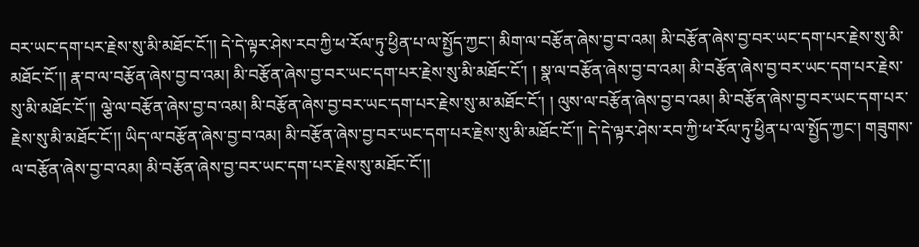བར་ཡང་དག་པར་རྗེས་སུ་མི་མཐོང་ངོ་།། དེ་དེ་ལྟར་ཤེས་རབ་ཀྱི་ཕ་རོལ་ཏུ་ཕྱིན་པ་ལ་སྤྱོད་ཀྱང་། མིག་ལ་བརྩོན་ཞེས་བྱ་བ་འམ། མི་བརྩོན་ཞེས་བྱ་བར་ཡང་དག་པར་རྗེས་སུ་མི་མཐོང་ངོ་།། རྣ་བ་ལ་བརྩོན་ཞེས་བྱ་བ་འམ། མི་བརྩོན་ཞེས་བྱ་བར་ཡང་དག་པར་རྗེས་སུ་མི་མཐོང་ངོ་། ། སྣ་ལ་བརྩོན་ཞེས་བྱ་བ་འམ། མི་བརྩོན་ཞེས་བྱ་བར་ཡང་དག་པར་རྗེས་སུ་མི་མཐོང་ངོ་།། ལྕེ་ལ་བརྩོན་ཞེས་བྱ་བ་འམ། མི་བརྩོན་ཞེས་བྱ་བར་ཡང་དག་པར་རྗེས་སུ་མ་མཐོང་ངོ་། ། ལུས་ལ་བརྩོན་ཞེས་བྱ་བ་འམ། མི་བརྩོན་ཞེས་བྱ་བར་ཡང་དག་པར་རྗེས་སུ་མི་མཐོང་ངོ་།། ཡིད་ལ་བརྩོན་ཞེས་བྱ་བ་འམ། མི་བརྩོན་ཞེས་བྱ་བར་ཡང་དག་པར་རྗེས་སུ་མི་མཐོང་ངོ་།། དེ་དེ་ལྟར་ཤེས་རབ་ཀྱི་ཕ་རོལ་ཏུ་ཕྱིན་པ་ལ་སྤྱོད་ཀྱང་། གཟུགས་ལ་བརྩོན་ཞེས་བྱ་བ་འམ། མི་བརྩོན་ཞེས་བྱ་བར་ཡང་དག་པར་རྗེས་སུ་མཐོང་ངོ་།།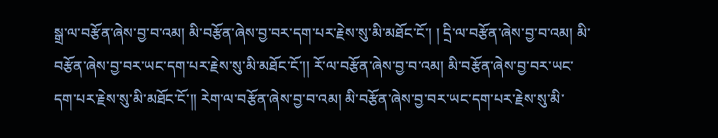སྒྲ་ལ་བརྩོན་ཞེས་བྱ་བ་འམ། མི་བརྩོན་ཞེས་བྱ་བར་དག་པར་རྗེས་སུ་མི་མཐོང་ངོ་། ། དྲི་ལ་བརྩོན་ཞེས་བྱ་བ་འམ། མི་བརྩོན་ཞེས་བྱ་བར་ཡང་དག་པར་རྗེས་སུ་མི་མཐོང་ངོ་།། རོ་ལ་བརྩོན་ཞེས་བྱ་བ་འམ། མི་བརྩོན་ཞེས་བྱ་བར་ཡང་དག་པར་རྗེས་སུ་མི་མཐོང་ངོ་།། རེག་ལ་བརྩོན་ཞེས་བྱ་བ་འམ། མི་བརྩོན་ཞེས་བྱ་བར་ཡང་དག་པར་རྗེས་སུ་མི་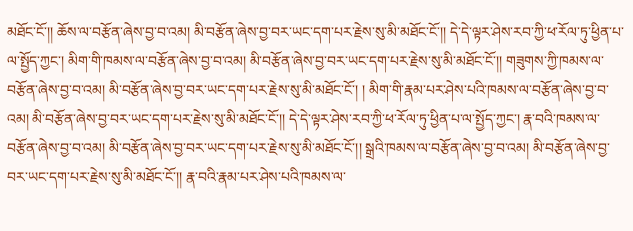མཐོང་ངོ་།། ཆོས་ལ་བརྩོན་ཞེས་བྱ་བ་འམ། མི་བརྩོན་ཞེས་བྱ་བར་ཡང་དག་པར་རྗེས་སུ་མི་མཐོང་ངོ་།། དེ་དེ་ལྟར་ཤེས་རབ་ཀྱི་ཕ་རོལ་ཏུ་ཕྱིན་པ་ལ་སྤྱོད་ཀྱང་། མིག་གི་ཁམས་ལ་བརྩོན་ཞེས་བྱ་བ་འམ། མི་བརྩོན་ཞེས་བྱ་བར་ཡང་དག་པར་རྗེས་སུ་མི་མཐོང་ངོ་།། གཟུགས་ཀྱི་ཁམས་ལ་བརྩོན་ཞེས་བྱ་བ་འམ། མི་བརྩོན་ཞེས་བྱ་བར་ཡང་དག་པར་རྗེས་སུ་མི་མཐོང་ངོ་། ། མིག་གི་རྣམ་པར་ཤེས་པའི་ཁམས་ལ་བརྩོན་ཞེས་བྱ་བ་འམ། མི་བརྩོན་ཞེས་བྱ་བར་ཡང་དག་པར་རྗེས་སུ་མི་མཐོང་ངོ་།། དེ་དེ་ལྟར་ཤེས་རབ་ཀྱི་ཕ་རོལ་ཏུ་ཕྱིན་པ་ལ་སྤྱོད་ཀྱང་། རྣ་བའི་ཁམས་ལ་བརྩོན་ཞེས་བྱ་བ་འམ། མི་བརྩོན་ཞེས་བྱ་བར་ཡང་དག་པར་རྗེས་སུ་མི་མཐོང་ངོ་།། སྒྲའི་ཁམས་ལ་བརྩོན་ཞེས་བྱ་བ་འམ། མི་བརྩོན་ཞེས་བྱ་བར་ཡང་དག་པར་རྗེས་སུ་མི་མཐོང་ངོ་།། རྣ་བའི་རྣམ་པར་ཤེས་པའི་ཁམས་ལ་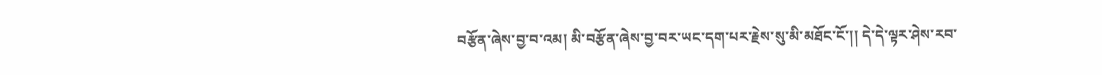བརྩོན་ཞེས་བྱ་བ་འམ། མི་བརྩོན་ཞེས་བྱ་བར་ཡང་དག་པར་རྗེས་སུ་མི་མཐོང་ངོ་།། དེ་དེ་ལྟར་ཤེས་རབ་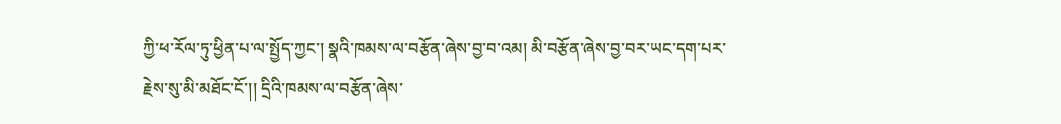ཀྱི་ཕ་རོལ་ཏུ་ཕྱིན་པ་ལ་སྤྱོད་ཀྱང་། སྣའི་ཁམས་ལ་བརྩོན་ཞེས་བྱ་བ་འམ། མི་བརྩོན་ཞེས་བྱ་བར་ཡང་དག་པར་རྗེས་སུ་མི་མཐོང་ངོ་།། དྲིའི་ཁམས་ལ་བརྩོན་ཞེས་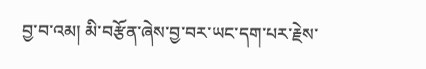བྱ་བ་འམ། མི་བརྩོན་ཞེས་བྱ་བར་ཡང་དག་པར་རྗེས་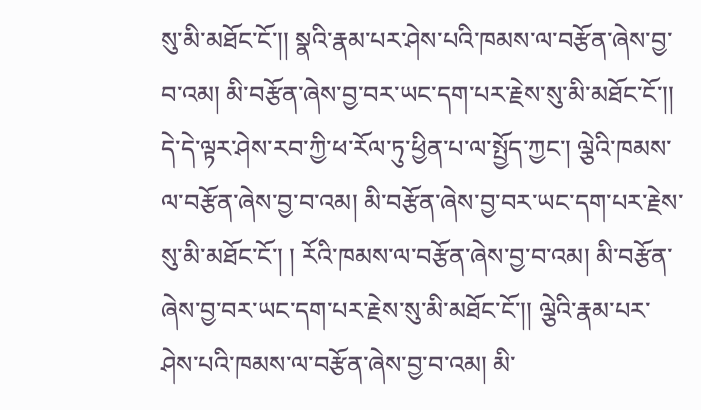སུ་མི་མཐོང་ངོ་།། སྣའི་རྣམ་པར་ཤེས་པའི་ཁམས་ལ་བརྩོན་ཞེས་བྱ་བ་འམ། མི་བརྩོན་ཞེས་བྱ་བར་ཡང་དག་པར་རྗེས་སུ་མི་མཐོང་ངོ་།། དེ་དེ་ལྟར་ཤེས་རབ་ཀྱི་ཕ་རོལ་ཏུ་ཕྱིན་པ་ལ་སྤྱོད་ཀྱང་། ལྕེའི་ཁམས་ལ་བརྩོན་ཞེས་བྱ་བ་འམ། མི་བརྩོན་ཞེས་བྱ་བར་ཡང་དག་པར་རྗེས་སུ་མི་མཐོང་ངོ་། ། རོའི་ཁམས་ལ་བརྩོན་ཞེས་བྱ་བ་འམ། མི་བརྩོན་ཞེས་བྱ་བར་ཡང་དག་པར་རྗེས་སུ་མི་མཐོང་ངོ་།། ལྕེའི་རྣམ་པར་ཤེས་པའི་ཁམས་ལ་བརྩོན་ཞེས་བྱ་བ་འམ། མི་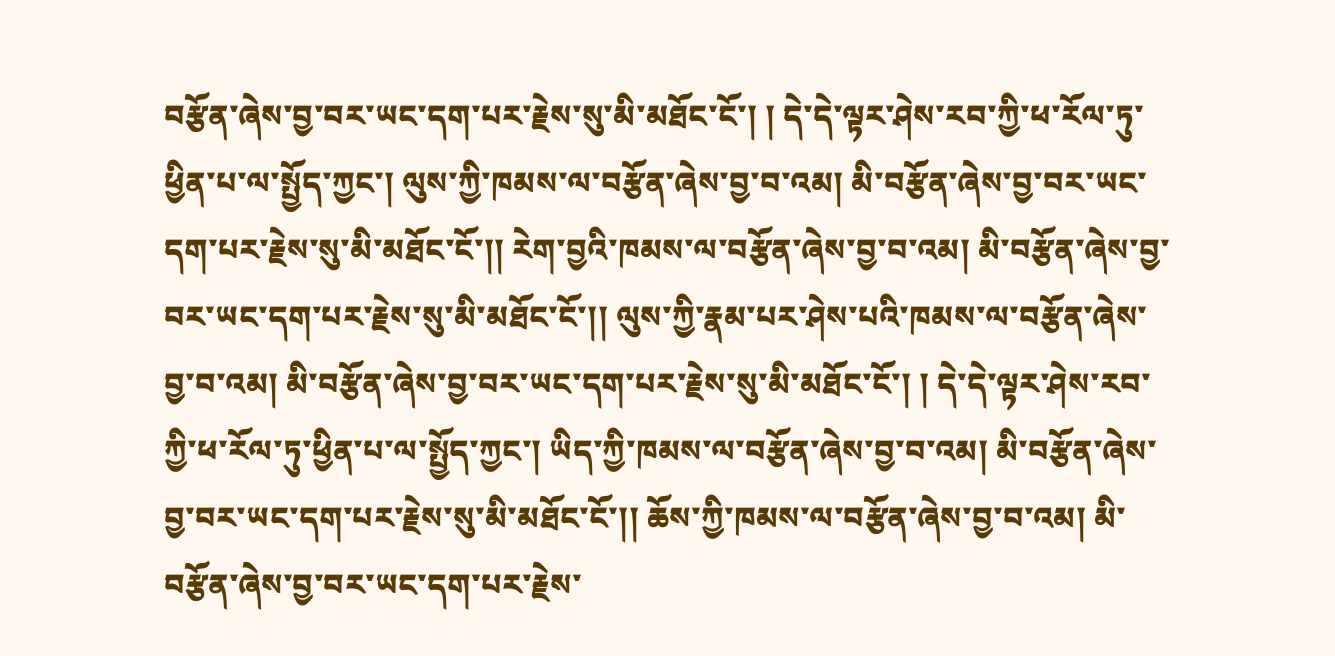བརྩོན་ཞེས་བྱ་བར་ཡང་དག་པར་རྗེས་སུ་མི་མཐོང་ངོ་། ། དེ་དེ་ལྟར་ཤེས་རབ་ཀྱི་ཕ་རོལ་ཏུ་ཕྱིན་པ་ལ་སྤྱོད་ཀྱང་། ལུས་ཀྱི་ཁམས་ལ་བརྩོན་ཞེས་བྱ་བ་འམ། མི་བརྩོན་ཞེས་བྱ་བར་ཡང་དག་པར་རྗེས་སུ་མི་མཐོང་ངོ་།། རེག་བྱའི་ཁམས་ལ་བརྩོན་ཞེས་བྱ་བ་འམ། མི་བརྩོན་ཞེས་བྱ་བར་ཡང་དག་པར་རྗེས་སུ་མི་མཐོང་ངོ་།། ལུས་ཀྱི་རྣམ་པར་ཤེས་པའི་ཁམས་ལ་བརྩོན་ཞེས་བྱ་བ་འམ། མི་བརྩོན་ཞེས་བྱ་བར་ཡང་དག་པར་རྗེས་སུ་མི་མཐོང་ངོ་། ། དེ་དེ་ལྟར་ཤེས་རབ་ཀྱི་ཕ་རོལ་ཏུ་ཕྱིན་པ་ལ་སྤྱོད་ཀྱང་། ཡིད་ཀྱི་ཁམས་ལ་བརྩོན་ཞེས་བྱ་བ་འམ། མི་བརྩོན་ཞེས་བྱ་བར་ཡང་དག་པར་རྗེས་སུ་མི་མཐོང་ངོ་།། ཆོས་ཀྱི་ཁམས་ལ་བརྩོན་ཞེས་བྱ་བ་འམ། མི་བརྩོན་ཞེས་བྱ་བར་ཡང་དག་པར་རྗེས་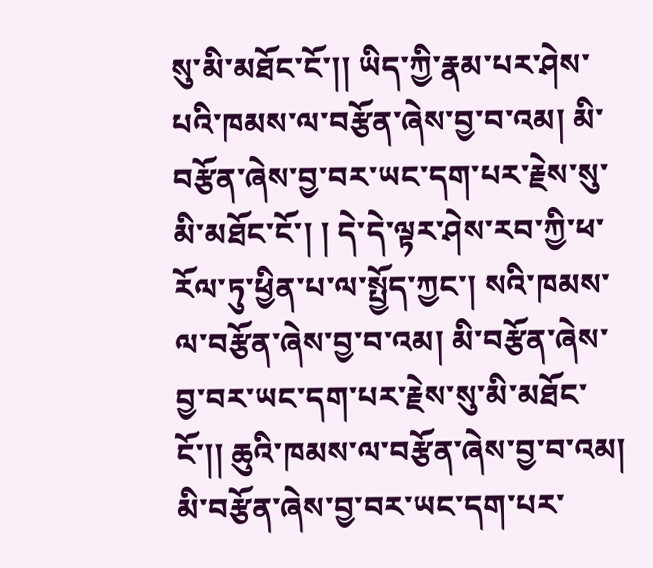སུ་མི་མཐོང་ངོ་།། ཡིད་ཀྱི་རྣམ་པར་ཤེས་པའི་ཁམས་ལ་བརྩོན་ཞེས་བྱ་བ་འམ། མི་བརྩོན་ཞེས་བྱ་བར་ཡང་དག་པར་རྗེས་སུ་མི་མཐོང་ངོ་། ། དེ་དེ་ལྟར་ཤེས་རབ་ཀྱི་ཕ་རོལ་ཏུ་ཕྱིན་པ་ལ་སྤྱོད་ཀྱང་། སའི་ཁམས་ལ་བརྩོན་ཞེས་བྱ་བ་འམ། མི་བརྩོན་ཞེས་བྱ་བར་ཡང་དག་པར་རྗེས་སུ་མི་མཐོང་ངོ་།། ཆུའི་ཁམས་ལ་བརྩོན་ཞེས་བྱ་བ་འམ། མི་བརྩོན་ཞེས་བྱ་བར་ཡང་དག་པར་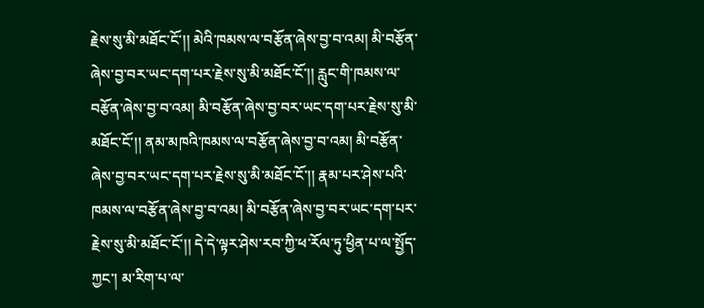རྗེས་སུ་མི་མཐོང་ངོ་།། མེའི་ཁམས་ལ་བརྩོན་ཞེས་བྱ་བ་འམ། མི་བརྩོན་ཞེས་བྱ་བར་ཡང་དག་པར་རྗེས་སུ་མི་མཐོང་ངོ་།། རླུང་གི་ཁམས་ལ་བརྩོན་ཞེས་བྱ་བ་འམ། མི་བརྩོན་ཞེས་བྱ་བར་ཡང་དག་པར་རྗེས་སུ་མི་མཐོང་ངོ་།། ནམ་མཁའི་ཁམས་ལ་བརྩོན་ཞེས་བྱ་བ་འམ། མི་བརྩོན་ཞེས་བྱ་བར་ཡང་དག་པར་རྗེས་སུ་མི་མཐོང་ངོ་།། རྣམ་པར་ཤེས་པའི་ཁམས་ལ་བརྩོན་ཞེས་བྱ་བ་འམ། མི་བརྩོན་ཞེས་བྱ་བར་ཡང་དག་པར་རྗེས་སུ་མི་མཐོང་ངོ་།། དེ་དེ་ལྟར་ཤེས་རབ་ཀྱི་ཕ་རོལ་ཏུ་ཕྱིན་པ་ལ་སྤྱོད་ཀྱང་། མ་རིག་པ་ལ་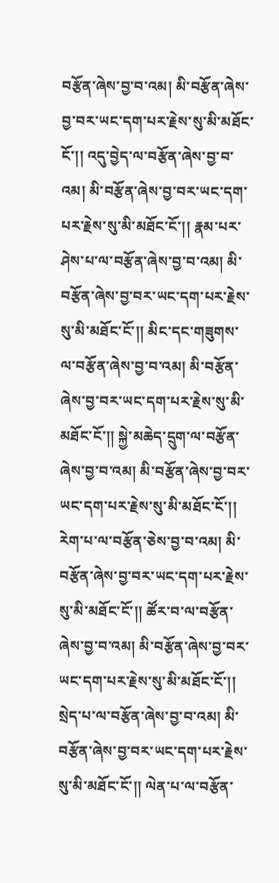བརྩོན་ཞེས་བྱ་བ་འམ། མི་བརྩོན་ཞེས་བྱ་བར་ཡང་དག་པར་རྗེས་སུ་མི་མཐོང་ངོ་།། འདུ་བྱེད་ལ་བརྩོན་ཞེས་བྱ་བ་འམ། མི་བརྩོན་ཞེས་བྱ་བར་ཡང་དག་པར་རྗེས་སུ་མི་མཐོང་ངོ་།། རྣམ་པར་ཤེས་པ་ལ་བརྩོན་ཞེས་བྱ་བ་འམ། མི་བརྩོན་ཞེས་བྱ་བར་ཡང་དག་པར་རྗེས་སུ་མི་མཐོང་ངོ་།། མིང་དང་གཟུགས་ལ་བརྩོན་ཞེས་བྱ་བ་འམ། མི་བརྩོན་ཞེས་བྱ་བར་ཡང་དག་པར་རྗེས་སུ་མི་མཐོང་ངོ་།། སྐྱེ་མཆེད་དྲུག་ལ་བརྩོན་ཞེས་བྱ་བ་འམ། མི་བརྩོན་ཞེས་བྱ་བར་ཡང་དག་པར་རྗེས་སུ་མི་མཐོང་ངོ་།། རེག་པ་ལ་བརྩོན་ཅེས་བྱ་བ་འམ། མི་བརྩོན་ཞེས་བྱ་བར་ཡང་དག་པར་རྗེས་སུ་མི་མཐོང་ངོ་།། ཚོར་བ་ལ་བརྩོན་ཞེས་བྱ་བ་འམ། མི་བརྩོན་ཞེས་བྱ་བར་ཡང་དག་པར་རྗེས་སུ་མི་མཐོང་ངོ་།། སྲེད་པ་ལ་བརྩོན་ཞེས་བྱ་བ་འམ། མི་བརྩོན་ཞེས་བྱ་བར་ཡང་དག་པར་རྗེས་སུ་མི་མཐོང་ངོ་།། ལེན་པ་ལ་བརྩོན་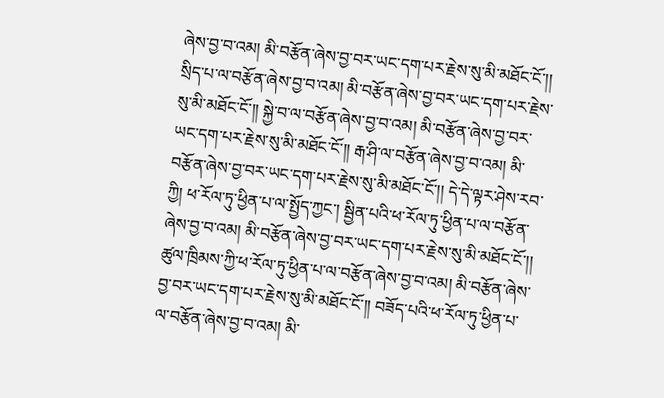ཞེས་བྱ་བ་འམ། མི་བརྩོན་ཞེས་བྱ་བར་ཡང་དག་པར་རྗེས་སུ་མི་མཐོང་ངོ་།། སྲིད་པ་ལ་བརྩོན་ཞེས་བྱ་བ་འམ། མི་བརྩོན་ཞེས་བྱ་བར་ཡང་དག་པར་རྗེས་སུ་མི་མཐོང་ངོ་།། སྐྱེ་བ་ལ་བརྩོན་ཞེས་བྱ་བ་འམ། མི་བརྩོན་ཞེས་བྱ་བར་ཡང་དག་པར་རྗེས་སུ་མི་མཐོང་ངོ་།། རྒ་ཤི་ལ་བརྩོན་ཞེས་བྱ་བ་འམ། མི་བརྩོན་ཞེས་བྱ་བར་ཡང་དག་པར་རྗེས་སུ་མི་མཐོང་ངོ་།། དེ་དེ་ལྟར་ཤེས་རབ་ཀྱི། ཕ་རོལ་ཏུ་ཕྱིན་པ་ལ་སྤྱོད་ཀྱང་། སྦྱིན་པའི་ཕ་རོལ་ཏུ་ཕྱིན་པ་ལ་བརྩོན་ཞེས་བྱ་བ་འམ། མི་བརྩོན་ཞེས་བྱ་བར་ཡང་དག་པར་རྗེས་སུ་མི་མཐོང་ངོ་།། ཚུལ་ཁྲིམས་ཀྱི་ཕ་རོལ་ཏུ་ཕྱིན་པ་ལ་བརྩོན་ཞེས་བྱ་བ་འམ། མི་བརྩོན་ཞེས་བྱ་བར་ཡང་དག་པར་རྗེས་སུ་མི་མཐོང་ངོ་།། བཟོད་པའི་ཕ་རོལ་ཏུ་ཕྱིན་པ་ལ་བརྩོན་ཞེས་བྱ་བ་འམ། མི་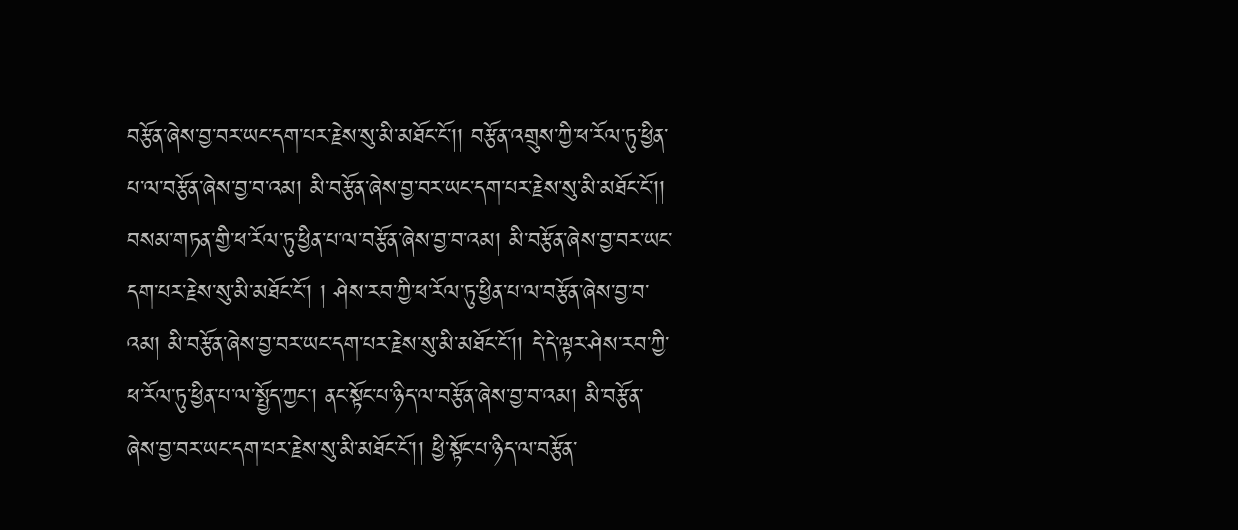བརྩོན་ཞེས་བྱ་བར་ཡང་དག་པར་རྗེས་སུ་མི་མཐོང་ངོ་།། བརྩོན་འགྲུས་ཀྱི་ཕ་རོལ་ཏུ་ཕྱིན་པ་ལ་བརྩོན་ཞེས་བྱ་བ་འམ། མི་བརྩོན་ཞེས་བྱ་བར་ཡང་དག་པར་རྗེས་སུ་མི་མཐོང་ངོ་།། བསམ་གཏན་གྱི་ཕ་རོལ་ཏུ་ཕྱིན་པ་ལ་བརྩོན་ཞེས་བྱ་བ་འམ། མི་བརྩོན་ཞེས་བྱ་བར་ཡང་དག་པར་རྗེས་སུ་མི་མཐོང་ངོ་། ། ཤེས་རབ་ཀྱི་ཕ་རོལ་ཏུ་ཕྱིན་པ་ལ་བརྩོན་ཞེས་བྱ་བ་འམ། མི་བརྩོན་ཞེས་བྱ་བར་ཡང་དག་པར་རྗེས་སུ་མི་མཐོང་ངོ་།། དེ་དེ་ལྟར་ཤེས་རབ་ཀྱི་ཕ་རོལ་ཏུ་ཕྱིན་པ་ལ་སྤྱོད་ཀྱང་། ནང་སྟོང་པ་ཉིད་ལ་བརྩོན་ཞེས་བྱ་བ་འམ། མི་བརྩོན་ཞེས་བྱ་བར་ཡང་དག་པར་རྗེས་སུ་མི་མཐོང་ངོ་།། ཕྱི་སྟོང་པ་ཉིད་ལ་བརྩོན་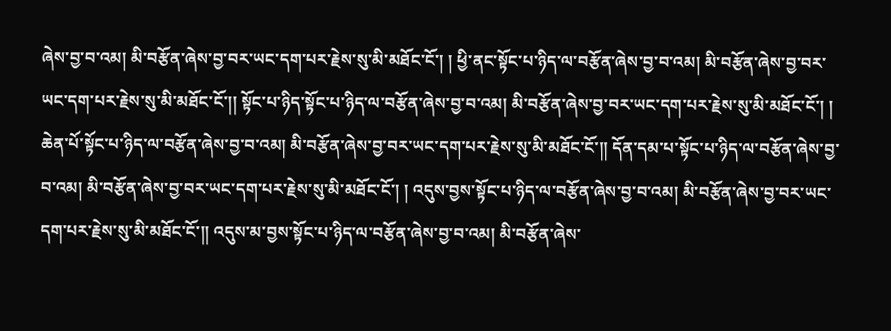ཞེས་བྱ་བ་འམ། མི་བརྩོན་ཞེས་བྱ་བར་ཡང་དག་པར་རྗེས་སུ་མི་མཐོང་ངོ་། ། ཕྱི་ནང་སྟོང་པ་ཉིད་ལ་བརྩོན་ཞེས་བྱ་བ་འམ། མི་བརྩོན་ཞེས་བྱ་བར་ཡང་དག་པར་རྗེས་སུ་མི་མཐོང་ངོ་།། སྟོང་པ་ཉིད་སྟོང་པ་ཉིད་ལ་བརྩོན་ཞེས་བྱ་བ་འམ། མི་བརྩོན་ཞེས་བྱ་བར་ཡང་དག་པར་རྗེས་སུ་མི་མཐོང་ངོ་། ། ཆེན་པོ་སྟོང་པ་ཉིད་ལ་བརྩོན་ཞེས་བྱ་བ་འམ། མི་བརྩོན་ཞེས་བྱ་བར་ཡང་དག་པར་རྗེས་སུ་མི་མཐོང་ངོ་།། དོན་དམ་པ་སྟོང་པ་ཉིད་ལ་བརྩོན་ཞེས་བྱ་བ་འམ། མི་བརྩོན་ཞེས་བྱ་བར་ཡང་དག་པར་རྗེས་སུ་མི་མཐོང་ངོ་། ། འདུས་བྱས་སྟོང་པ་ཉིད་ལ་བརྩོན་ཞེས་བྱ་བ་འམ། མི་བརྩོན་ཞེས་བྱ་བར་ཡང་དག་པར་རྗེས་སུ་མི་མཐོང་ངོ་།། འདུས་མ་བྱས་སྟོང་པ་ཉིད་ལ་བརྩོན་ཞེས་བྱ་བ་འམ། མི་བརྩོན་ཞེས་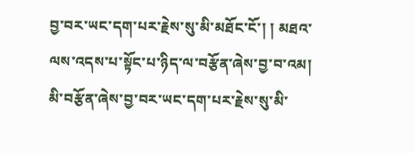བྱ་བར་ཡང་དག་པར་རྗེས་སུ་མི་མཐོང་ངོ་། ། མཐའ་ལས་འདས་པ་སྟོང་པ་ཉིད་ལ་བརྩོན་ཞེས་བྱ་བ་འམ། མི་བརྩོན་ཞེས་བྱ་བར་ཡང་དག་པར་རྗེས་སུ་མི་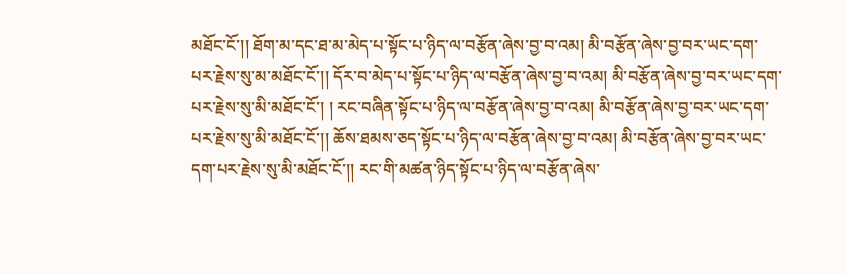མཐོང་ངོ་།། ཐོག་མ་དང་ཐ་མ་མེད་པ་སྟོང་པ་ཉིད་ལ་བརྩོན་ཞེས་བྱ་བ་འམ། མི་བརྩོན་ཞེས་བྱ་བར་ཡང་དག་པར་རྗེས་སུ་མ་མཐོང་ངོ་།། དོར་བ་མེད་པ་སྟོང་པ་ཉིད་ལ་བརྩོན་ཞེས་བྱ་བ་འམ། མི་བརྩོན་ཞེས་བྱ་བར་ཡང་དག་པར་རྗེས་སུ་མི་མཐོང་ངོ་། ། རང་བཞིན་སྟོང་པ་ཉིད་ལ་བརྩོན་ཞེས་བྱ་བ་འམ། མི་བརྩོན་ཞེས་བྱ་བར་ཡང་དག་པར་རྗེས་སུ་མི་མཐོང་ངོ་།། ཆོས་ཐམས་ཅད་སྟོང་པ་ཉིད་ལ་བརྩོན་ཞེས་བྱ་བ་འམ། མི་བརྩོན་ཞེས་བྱ་བར་ཡང་དག་པར་རྗེས་སུ་མི་མཐོང་ངོ་།། རང་གི་མཚན་ཉིད་སྟོང་པ་ཉིད་ལ་བརྩོན་ཞེས་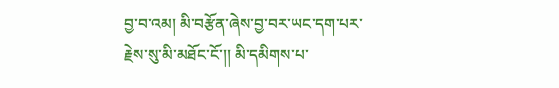བྱ་བ་འམ། མི་བརྩོན་ཞེས་བྱ་བར་ཡང་དག་པར་རྗེས་སུ་མི་མཐོང་ངོ་།། མི་དམིགས་པ་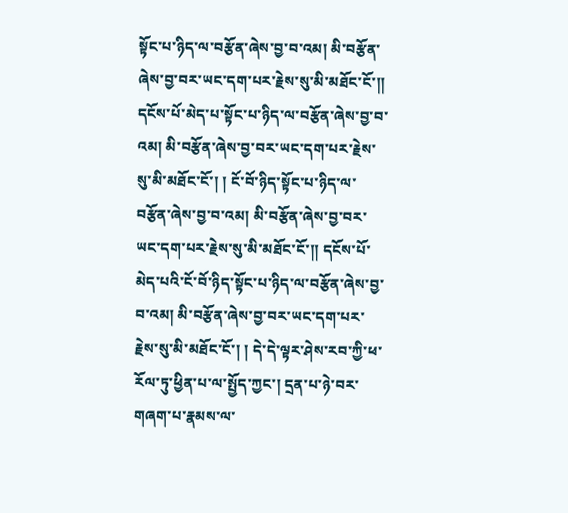སྟོང་པ་ཉིད་ལ་བརྩོན་ཞེས་བྱ་བ་འམ། མི་བརྩོན་ཞེས་བྱ་བར་ཡང་དག་པར་རྗེས་སུ་མི་མཐོང་ངོ་།། དངོས་པོ་མེད་པ་སྟོང་པ་ཉིད་ལ་བརྩོན་ཞེས་བྱ་བ་འམ། མི་བརྩོན་ཞེས་བྱ་བར་ཡང་དག་པར་རྗེས་སུ་མི་མཐོང་ངོ་། ། ངོ་བོ་ཉིད་སྟོང་པ་ཉིད་ལ་བརྩོན་ཞེས་བྱ་བ་འམ། མི་བརྩོན་ཞེས་བྱ་བར་ཡང་དག་པར་རྗེས་སུ་མི་མཐོང་ངོ་།། དངོས་པོ་མེད་པའི་ངོ་བོ་ཉིད་སྟོང་པ་ཉིད་ལ་བརྩོན་ཞེས་བྱ་བ་འམ། མི་བརྩོན་ཞེས་བྱ་བར་ཡང་དག་པར་རྗེས་སུ་མི་མཐོང་ངོ་། ། དེ་དེ་ལྟར་ཤེས་རབ་ཀྱི་ཕ་རོལ་ཏུ་ཕྱིན་པ་ལ་སྤྱོད་ཀྱང་། དྲན་པ་ཉེ་བར་གཞག་པ་རྣམས་ལ་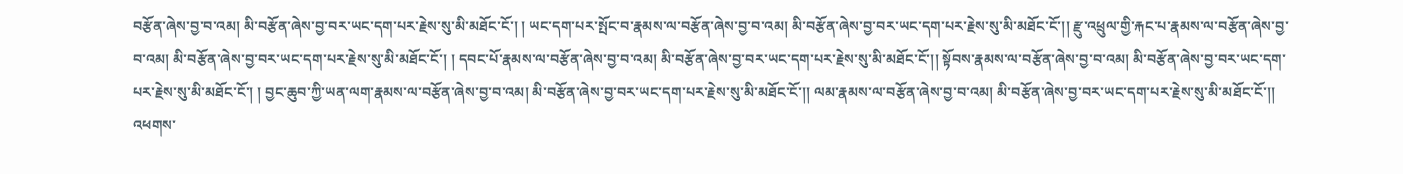བརྩོན་ཞེས་བྱ་བ་འམ། མི་བརྩོན་ཞེས་བྱ་བར་ཡང་དག་པར་རྗེས་སུ་མི་མཐོང་ངོ་། ། ཡང་དག་པར་སྤོང་བ་རྣམས་ལ་བརྩོན་ཞེས་བྱ་བ་འམ། མི་བརྩོན་ཞེས་བྱ་བར་ཡང་དག་པར་རྗེས་སུ་མི་མཐོང་ངོ་།། རྫུ་འཕྲུལ་གྱི་རྐང་པ་རྣམས་ལ་བརྩོན་ཞེས་བྱ་བ་འམ། མི་བརྩོན་ཞེས་བྱ་བར་ཡང་དག་པར་རྗེས་སུ་མི་མཐོང་ངོ་། ། དབང་པོ་རྣམས་ལ་བརྩོན་ཞེས་བྱ་བ་འམ། མི་བརྩོན་ཞེས་བྱ་བར་ཡང་དག་པར་རྗེས་སུ་མི་མཐོང་ངོ་།། སྟོབས་རྣམས་ལ་བརྩོན་ཞེས་བྱ་བ་འམ། མི་བརྩོན་ཞེས་བྱ་བར་ཡང་དག་པར་རྗེས་སུ་མི་མཐོང་ངོ་། ། བྱང་ཆུབ་ཀྱི་ཡན་ལག་རྣམས་ལ་བརྩོན་ཞེས་བྱ་བ་འམ། མི་བརྩོན་ཞེས་བྱ་བར་ཡང་དག་པར་རྗེས་སུ་མི་མཐོང་ངོ་།། ལམ་རྣམས་ལ་བརྩོན་ཞེས་བྱ་བ་འམ། མི་བརྩོན་ཞེས་བྱ་བར་ཡང་དག་པར་རྗེས་སུ་མི་མཐོང་ངོ་།། འཕགས་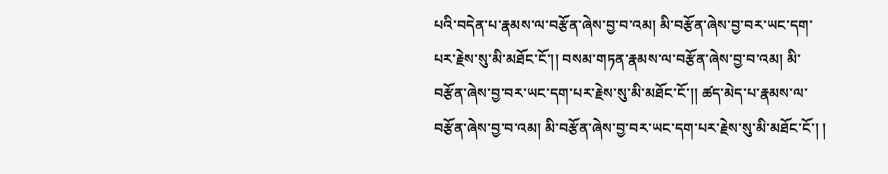པའི་བདེན་པ་རྣམས་ལ་བརྩོན་ཞེས་བྱ་བ་འམ། མི་བརྩོན་ཞེས་བྱ་བར་ཡང་དག་པར་རྗེས་སུ་མི་མཐོང་ངོ་།། བསམ་གཏན་རྣམས་ལ་བརྩོན་ཞེས་བྱ་བ་འམ། མི་བརྩོན་ཞེས་བྱ་བར་ཡང་དག་པར་རྗེས་སུ་མི་མཐོང་ངོ་།། ཚད་མེད་པ་རྣམས་ལ་བརྩོན་ཞེས་བྱ་བ་འམ། མི་བརྩོན་ཞེས་བྱ་བར་ཡང་དག་པར་རྗེས་སུ་མི་མཐོང་ངོ་། །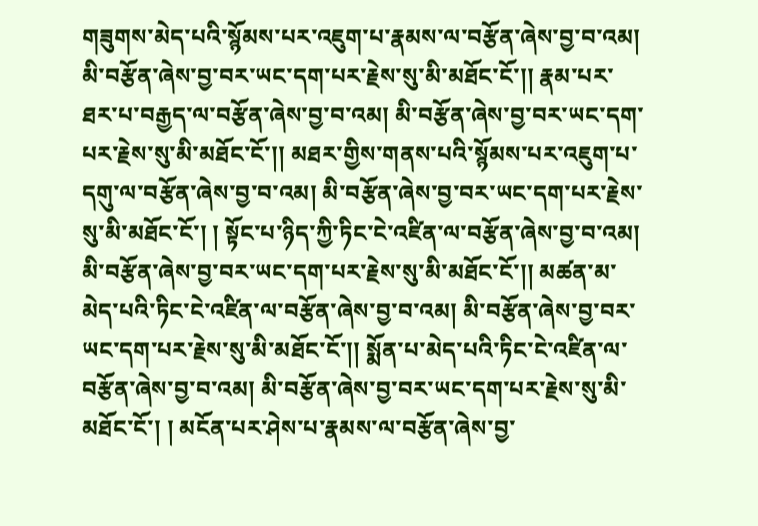གཟུགས་མེད་པའི་སྙོམས་པར་འཇུག་པ་རྣམས་ལ་བརྩོན་ཞེས་བྱ་བ་འམ། མི་བརྩོན་ཞེས་བྱ་བར་ཡང་དག་པར་རྗེས་སུ་མི་མཐོང་ངོ་།། རྣམ་པར་ཐར་པ་བརྒྱད་ལ་བརྩོན་ཞེས་བྱ་བ་འམ། མི་བརྩོན་ཞེས་བྱ་བར་ཡང་དག་པར་རྗེས་སུ་མི་མཐོང་ངོ་།། མཐར་གྱིས་གནས་པའི་སྙོམས་པར་འཇུག་པ་དགུ་ལ་བརྩོན་ཞེས་བྱ་བ་འམ། མི་བརྩོན་ཞེས་བྱ་བར་ཡང་དག་པར་རྗེས་སུ་མི་མཐོང་ངོ་། ། སྟོང་པ་ཉིད་ཀྱི་ཏིང་ངེ་འཛིན་ལ་བརྩོན་ཞེས་བྱ་བ་འམ། མི་བརྩོན་ཞེས་བྱ་བར་ཡང་དག་པར་རྗེས་སུ་མི་མཐོང་ངོ་།། མཚན་མ་མེད་པའི་ཏིང་ངེ་འཛིན་ལ་བརྩོན་ཞེས་བྱ་བ་འམ། མི་བརྩོན་ཞེས་བྱ་བར་ཡང་དག་པར་རྗེས་སུ་མི་མཐོང་ངོ་།། སྨོན་པ་མེད་པའི་ཏིང་ངེ་འཛིན་ལ་བརྩོན་ཞེས་བྱ་བ་འམ། མི་བརྩོན་ཞེས་བྱ་བར་ཡང་དག་པར་རྗེས་སུ་མི་མཐོང་ངོ་། ། མངོན་པར་ཤེས་པ་རྣམས་ལ་བརྩོན་ཞེས་བྱ་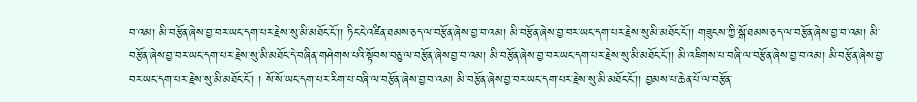བ་འམ། མི་བརྩོན་ཞེས་བྱ་བར་ཡང་དག་པར་རྗེས་སུ་མི་མཐོང་ངོ་།། ཏིང་ངེ་འཛིན་ཐམས་ཅད་ལ་བརྩོན་ཞེས་བྱ་བ་འམ། མི་བརྩོན་ཞེས་བྱ་བར་ཡང་དག་པར་རྗེས་སུ་མི་མཐོང་ངོ་།། གཟུངས་ཀྱི་སྒོ་ཐམས་ཅད་ལ་བརྩོན་ཞེས་བྱ་བ་འམ། མི་བརྩོན་ཞེས་བྱ་བར་ཡང་དག་པར་རྗེས་སུ་མི་མཐོང་དེ་བཞིན་གཤེགས་པའི་སྟོབས་བཅུ་ལ་བརྩོན་ཞེས་བྱ་བ་འམ། མི་བརྩོན་ཞེས་བྱ་བར་ཡང་དག་པར་རྗེས་སུ་མི་མཐོང་ངོ་།། མི་འཇིགས་པ་བཞི་ལ་བརྩོན་ཞེས་བྱ་བ་འམ། མི་བརྩོན་ཞེས་བྱ་བར་ཡང་དག་པར་རྗེས་སུ་མི་མཐོང་ངོ་། ། སོ་སོ་ཡང་དག་པར་རིག་པ་བཞི་ལ་བརྩོན་ཞེས་བྱ་བ་འམ། མི་བརྩོན་ཞེས་བྱ་བར་ཡང་དག་པར་རྗེས་སུ་མི་མཐོང་ངོ་།། བྱམས་པ་ཆེན་པོ་ལ་བརྩོན་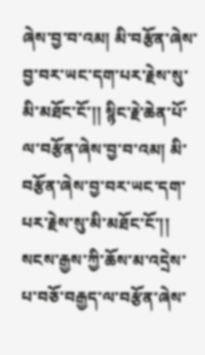ཞེས་བྱ་བ་འམ། མི་བརྩོན་ཞེས་བྱ་བར་ཡང་དག་པར་རྗེས་སུ་མི་མཐོང་ངོ་།། སྙིང་རྗེ་ཆེན་པོ་ལ་བརྩོན་ཞེས་བྱ་བ་འམ། མི་བརྩོན་ཞེས་བྱ་བར་ཡང་དག་པར་རྗེས་སུ་མི་མཐོང་ངོ་།། སངས་རྒྱས་ཀྱི་ཆོས་མ་འདྲེས་པ་བཅོ་བརྒྱད་ལ་བརྩོན་ཞེས་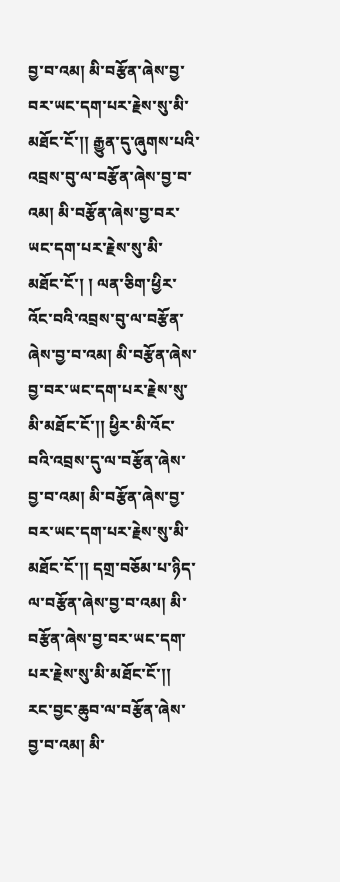བྱ་བ་འམ། མི་བརྩོན་ཞེས་བྱ་བར་ཡང་དག་པར་རྗེས་སུ་མི་མཐོང་ངོ་།། རྒྱུན་དུ་ཞུགས་པའི་འབྲས་བུ་ལ་བརྩོན་ཞེས་བྱ་བ་འམ། མི་བརྩོན་ཞེས་བྱ་བར་ཡང་དག་པར་རྗེས་སུ་མི་མཐོང་ངོ་། ། ལན་ཅིག་ཕྱིར་འོང་བའི་འབྲས་བུ་ལ་བརྩོན་ཞེས་བྱ་བ་འམ། མི་བརྩོན་ཞེས་བྱ་བར་ཡང་དག་པར་རྗེས་སུ་མི་མཐོང་ངོ་།། ཕྱིར་མི་འོང་བའི་འབྲས་དུ་ལ་བརྩོན་ཞེས་བྱ་བ་འམ། མི་བརྩོན་ཞེས་བྱ་བར་ཡང་དག་པར་རྗེས་སུ་མི་མཐོང་ངོ་།། དགྲ་བཅོམ་པ་ཉིད་ལ་བརྩོན་ཞེས་བྱ་བ་འམ། མི་བརྩོན་ཞེས་བྱ་བར་ཡང་དག་པར་རྗེས་སུ་མི་མཐོང་ངོ་།། རང་བྱང་ཆུབ་ལ་བརྩོན་ཞེས་བྱ་བ་འམ། མི་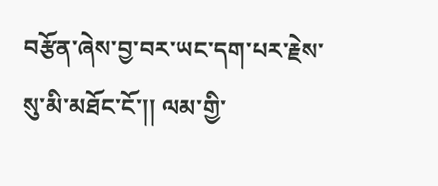བརྩོན་ཞེས་བྱ་བར་ཡང་དག་པར་རྗེས་སུ་མི་མཐོང་ངོ་།། ལམ་གྱི་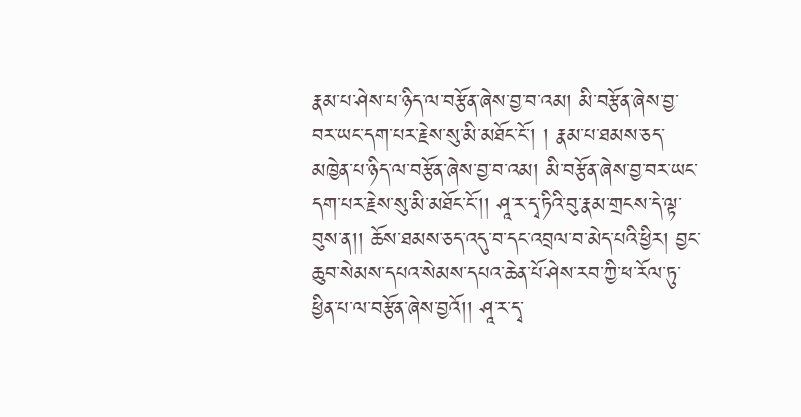རྣམ་པ་ཤེས་པ་ཉིད་ལ་བརྩོན་ཞེས་བྱ་བ་འམ། མི་བརྩོན་ཞེས་བྱ་བར་ཡང་དག་པར་རྗེས་སུ་མི་མཐོང་ངོ་། ། རྣམ་པ་ཐམས་ཅད་མཁྱེན་པ་ཉིད་ལ་བརྩོན་ཞེས་བྱ་བ་འམ། མི་བརྩོན་ཞེས་བྱ་བར་ཡང་དག་པར་རྗེས་སུ་མི་མཐོང་ངོ་།། ཤཱ་ར་དྭ་ཏིའི་བུ་རྣམ་གྲངས་དེ་ལྟ་བུས་ན།། ཆོས་ཐམས་ཅད་འདུ་བ་དང་འབྲལ་བ་མེད་པའི་ཕྱིར། བྱང་ཆུབ་སེམས་དཔའ་སེམས་དཔའ་ཆེན་པོ་ཤེས་རབ་ཀྱི་ཕ་རོལ་ཏུ་ཕྱིན་པ་ལ་བརྩོན་ཞེས་བྱའོ།། ཤཱ་ར་དྭ་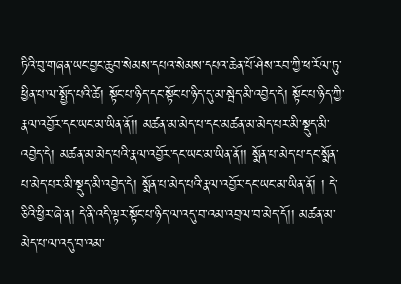ཏིའི་བུ་གཞན་ཡང་བྱང་ཆུབ་སེམས་དཔའ་སེམས་དཔའ་ཆེན་པོ་ཤེས་རབ་ཀྱི་ཕ་རོལ་ཏུ་ཕྱིན་པ་ལ་སྤྱོད་པའི་ཚེ། སྟོང་པ་ཉིད་དང་སྟོང་པ་ཉིད་དུ་མ་སྦེད་མི་འབྱེད་དེ། སྟོང་པ་ཉིད་ཀྱི་རྣལ་འབྱོར་དང་ཡང་མ་ཡིན་ནོ།། མཚན་མ་མེད་པ་དང་མཚན་མ་མེད་པར་མི་སྡུད་མི་འབྱེད་དེ། མཚན་མ་མེད་པའི་རྣལ་འབྱོར་དང་ཡང་མ་ཡིན་ནོ།། སྨོན་པ་མེད་པ་དང་སྨོན་པ་མེད་པར་མི་སྡུད་མི་འབྱེད་དེ། སྨོན་པ་མེད་པའི་རྣལ་འབྱོར་དང་ཡང་མ་ཡིན་ནོ། ། དེ་ཅིའི་ཕྱིར་ཞེ་ན། དེ་ནི་འདི་ལྟར་སྟོང་པ་ཉིད་ལ་འདུ་བ་འམ་འབྲལ་བ་མེད་དོ།། མཚན་མ་མེད་པ་ལ་འདུ་བ་འམ་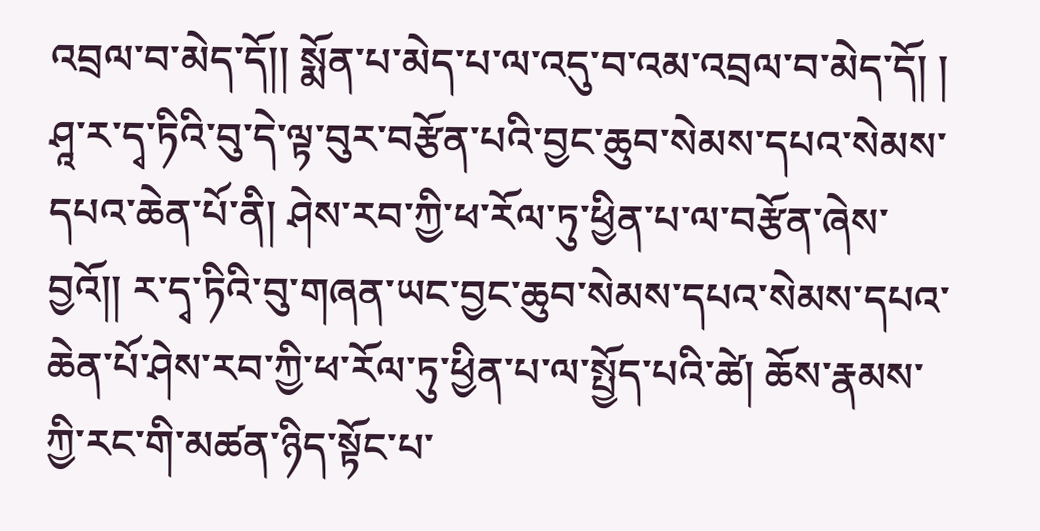འབྲལ་བ་མེད་དོ།། སྨོན་པ་མེད་པ་ལ་འདུ་བ་འམ་འབྲལ་བ་མེད་དོ། ། ཤཱ་ར་དྭ་ཏིའི་བུ་དེ་ལྟ་བུར་བརྩོན་པའི་བྱང་ཆུབ་སེམས་དཔའ་སེམས་དཔའ་ཆེན་པོ་ནི། ཤེས་རབ་ཀྱི་ཕ་རོལ་ཏུ་ཕྱིན་པ་ལ་བརྩོན་ཞེས་བྱའོ།། ར་དྭ་ཏིའི་བུ་གཞན་ཡང་བྱང་ཆུབ་སེམས་དཔའ་སེམས་དཔའ་ཆེན་པོ་ཤེས་རབ་ཀྱི་ཕ་རོལ་ཏུ་ཕྱིན་པ་ལ་སྤྱོད་པའི་ཚེ། ཆོས་རྣམས་ཀྱི་རང་གི་མཚན་ཉིད་སྟོང་པ་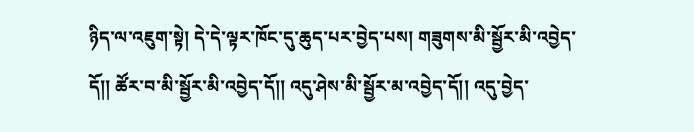ཉིད་ལ་འཇུག་སྟེ། དེ་དེ་ལྟར་ཁོང་དུ་ཆུད་པར་བྱེད་པས། གཟུགས་མི་སྦྱོར་མི་འབྱེད་དོ།། ཚོར་བ་མི་སྦྱོར་མི་འབྱེད་དོ།། འདུ་ཤེས་མི་སྦྱོར་མ་འབྱེད་དོ།། འདུ་བྱེད་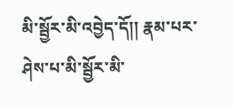མི་སྦྱོར་མི་འབྱེད་དོ།། རྣམ་པར་ཤེས་པ་མི་སྦྱོར་མི་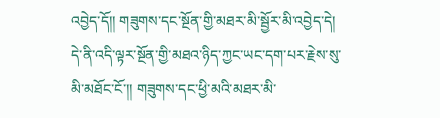འབྱེད་དོ།། གཟུགས་དང་སྔོན་གྱི་མཐར་མི་སྦྱོར་མི་འབྱེད་དེ། དེ་ནི་འདི་ལྟར་སྔོན་གྱི་མཐའ་ཉིད་ཀྱང་ཡང་དག་པར་རྗེས་སུ་མི་མཐོང་ངོ་།། གཟུགས་དང་ཕྱི་མའི་མཐར་མི་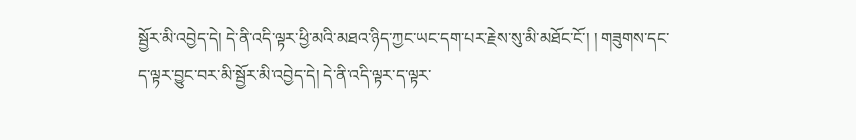སྦྱོར་མི་འབྱེད་དེ། དེ་ནི་འདི་ལྟར་ཕྱི་མའི་མཐའ་ཉིད་ཀྱང་ཡང་དག་པར་རྗེས་སུ་མི་མཐོང་ངོ་། ། གཟུགས་དང་ད་ལྟར་བྱུང་བར་མི་སྦྱོར་མི་འབྱེད་དེ། དེ་ནི་འདི་ལྟར་ད་ལྟར་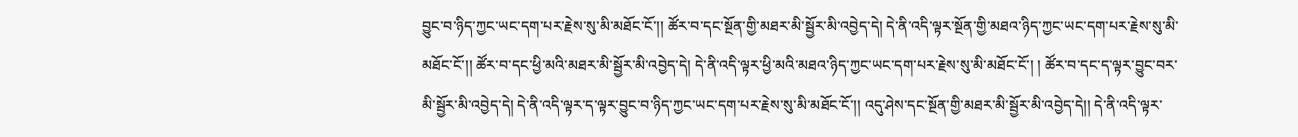བྱུང་བ་ཉིད་ཀྱང་ཡང་དག་པར་རྗེས་སུ་མི་མཐོང་ངོ་།། ཚོར་བ་དང་སྔོན་གྱི་མཐར་མི་སྦྱོར་མི་འབྱེད་དེ། དེ་ནི་འདི་ལྟར་སྔོན་གྱི་མཐའ་ཉིད་ཀྱང་ཡང་དག་པར་རྗེས་སུ་མི་མཐོང་ངོ་།། ཚོར་བ་དང་ཕྱི་མའི་མཐར་མི་སྦྱོར་མི་འབྱེད་དེ། དེ་ནི་འདི་ལྟར་ཕྱི་མའི་མཐའ་ཉིད་ཀྱང་ཡང་དག་པར་རྗེས་སུ་མི་མཐོང་ངོ་། ། ཚོར་བ་དང་ད་ལྟར་བྱུང་བར་མི་སྦྱོར་མི་འབྱེད་དེ། དེ་ནི་འདི་ལྟར་ད་ལྟར་བྱུང་བ་ཉིད་ཀྱང་ཡང་དག་པར་རྗེས་སུ་མི་མཐོང་ངོ་།། འདུ་ཤེས་དང་སྔོན་གྱི་མཐར་མི་སྦྱོར་མི་འབྱེད་དེ།། དེ་ནི་འདི་ལྟར་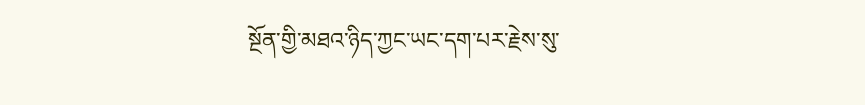སྔོན་གྱི་མཐའ་ཉིད་ཀྱང་ཡང་དག་པར་རྗེས་སུ་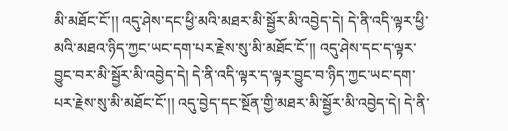མི་མཐོང་ངོ་།། འདུ་ཤེས་དང་ཕྱི་མའི་མཐར་མི་སྦྱོར་མི་འབྱེད་དེ། དེ་ནི་འདི་ལྟར་ཕྱི་མའི་མཐའ་ཉིད་ཀྱང་ཡང་དག་པར་རྗེས་སུ་མི་མཐོང་ངོ་།། འདུ་ཤེས་དང་ད་ལྟར་བྱུང་བར་མི་སྦྱོར་མི་འབྱེད་དེ། དེ་ནི་འདི་ལྟར་ད་ལྟར་བྱུང་བ་ཉིད་ཀྱང་ཡང་དག་པར་རྗེས་སུ་མི་མཐོང་ངོ་།། འདུ་བྱེད་དང་སྔོན་གྱི་མཐར་མི་སྦྱོར་མི་འབྱེད་དེ། དེ་ནི་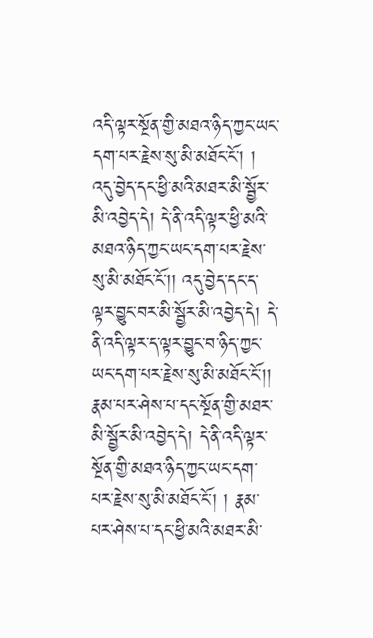འདི་ལྟར་སྔོན་གྱི་མཐའ་ཉིད་ཀྱང་ཡང་དག་པར་རྗེས་སུ་མི་མཐོང་ངོ་། ། འདུ་བྱེད་དང་ཕྱི་མའི་མཐར་མི་སྦྱོར་མི་འབྱེད་དེ། དེ་ནི་འདི་ལྟར་ཕྱི་མའི་མཐའ་ཉིད་ཀྱང་ཡང་དག་པར་རྗེས་སུ་མི་མཐོང་ངོ་།། འདུ་བྱེད་དང་ད་ལྟར་བྱུང་བར་མི་སྦྱོར་མི་འབྱེད་དེ། དེ་ནི་འདི་ལྟར་ད་ལྟར་བྱུང་བ་ཉིད་ཀྱང་ཡང་དག་པར་རྗེས་སུ་མི་མཐོང་ངོ་།། རྣམ་པར་ཤེས་པ་དང་སྔོན་གྱི་མཐར་མི་སྦྱོར་མི་འབྱེད་དེ། དེ་ནི་འདི་ལྟར་སྔོན་གྱི་མཐའ་ཉིད་ཀྱང་ཡང་དག་པར་རྗེས་སུ་མི་མཐོང་ངོ་། ། རྣམ་པར་ཤེས་པ་དང་ཕྱི་མའི་མཐར་མི་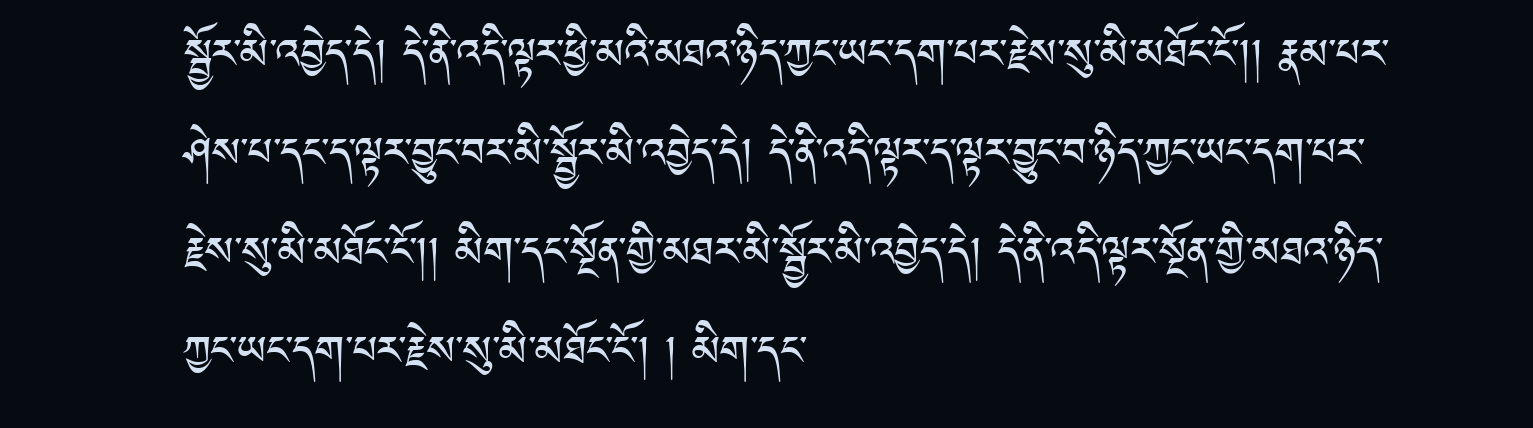སྦྱོར་མི་འབྱེད་དེ། དེ་ནི་འདི་ལྟར་ཕྱི་མའི་མཐའ་ཉིད་ཀྱང་ཡང་དག་པར་རྗེས་སུ་མི་མཐོང་ངོ་།། རྣམ་པར་ཤེས་པ་དང་ད་ལྟར་བྱུང་བར་མི་སྦྱོར་མི་འབྱེད་དེ། དེ་ནི་འདི་ལྟར་ད་ལྟར་བྱུང་བ་ཉིད་ཀྱང་ཡང་དག་པར་རྗེས་སུ་མི་མཐོང་ངོ་།། མིག་དང་སྔོན་གྱི་མཐར་མི་སྦྱོར་མི་འབྱེད་དེ། དེ་ནི་འདི་ལྟར་སྔོན་གྱི་མཐའ་ཉིད་ཀྱང་ཡང་དག་པར་རྗེས་སུ་མི་མཐོང་ངོ་། ། མིག་དང་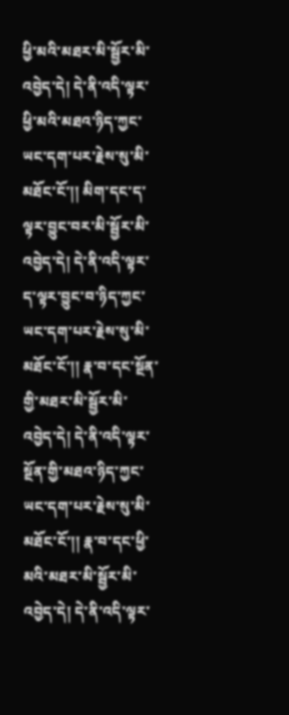ཕྱི་མའི་མཐར་མི་སྦྱོར་མི་འབྱེད་དེ། དེ་ནི་འདི་ལྟར་ཕྱི་མའི་མཐའ་ཉིད་ཀྱང་ཡང་དག་པར་རྗེས་སུ་མི་མཐོང་ངོ་།། མིག་དང་ད་ལྟར་བྱུང་བར་མི་སྦྱོར་མི་འབྱེད་དེ། དེ་ནི་འདི་ལྟར་ད་ལྟར་བྱུང་བ་ཉིད་ཀྱང་ཡང་དག་པར་རྗེས་སུ་མི་མཐོང་ངོ་།། རྣ་བ་དང་སྔོན་གྱི་མཐར་མི་སྦྱོར་མི་འབྱེད་དེ། དེ་ནི་འདི་ལྟར་སྔོན་གྱི་མཐའ་ཉིད་ཀྱང་ཡང་དག་པར་རྗེས་སུ་མི་མཐོང་ངོ་།། རྣ་བ་དང་ཕྱི་མའི་མཐར་མི་སྦྱོར་མི་འབྱེད་དེ། དེ་ནི་འདི་ལྟར་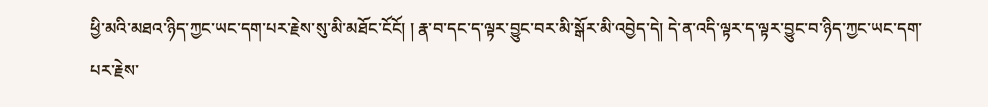ཕྱི་མའི་མཐའ་ཉིད་ཀྱང་ཡང་དག་པར་རྗེས་སུ་མི་མཐོང་ངོངོ། ། རྣ་བ་དང་ད་ལྟར་བྱུང་བར་མི་སྒོར་མི་འབྱེད་དེ། དེ་ན་འདི་ལྟར་ད་ལྟར་བྱུང་བ་ཉིད་ཀྱང་ཡང་དག་པར་རྗེས་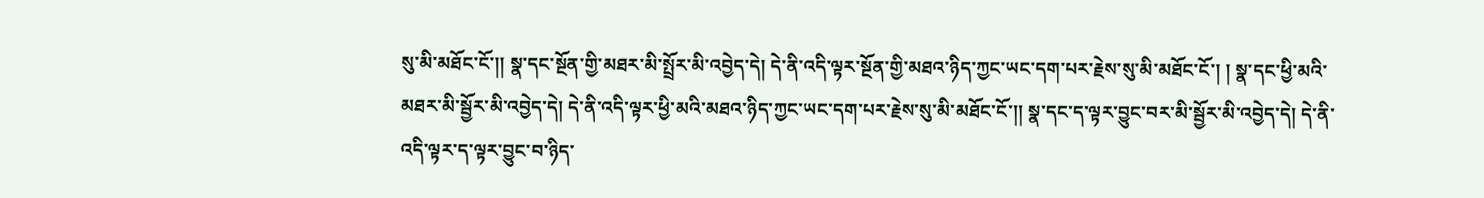སུ་མི་མཐོང་ངོ་།། སྣ་དང་སྔོན་གྱི་མཐར་མི་སྤྲོར་མི་འབྱེད་དེ། དེ་ནི་འདི་ལྟར་སྔོན་གྱི་མཐའ་ཉིད་ཀྱང་ཡང་དག་པར་རྗེས་སུ་མི་མཐོང་ངོ་། ། སྣ་དང་ཕྱི་མའི་མཐར་མི་སྦྱོར་མི་འབྱེད་དེ། དེ་ནི་འདི་ལྟར་ཕྱི་མའི་མཐའ་ཉིད་ཀྱང་ཡང་དག་པར་རྗེས་སུ་མི་མཐོང་ངོ་།། སྣ་དང་ད་ལྟར་བྱུང་བར་མི་སྦྱོར་མི་འབྱེད་དེ། དེ་ནི་འདི་ལྟར་ད་ལྟར་བྱུང་བ་ཉིད་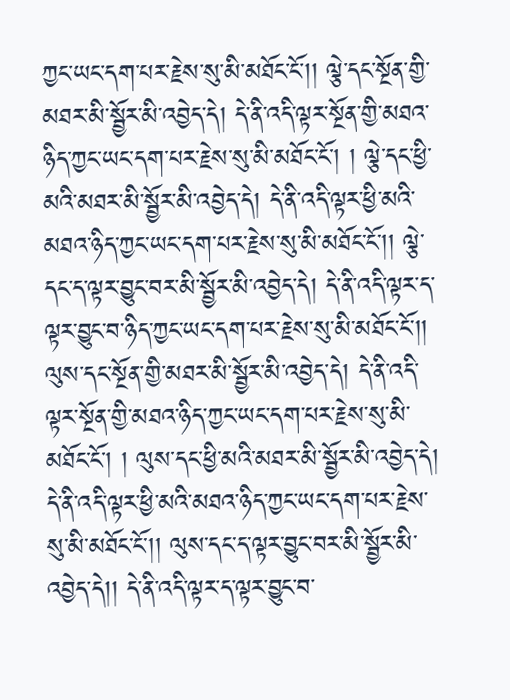ཀྱང་ཡང་དག་པར་རྗེས་སུ་མི་མཐོང་ངོ་།། ལྕེ་དང་སྔོན་གྱི་མཐར་མི་སྦྱོར་མི་འབྱེད་དེ། དེ་ནི་འདི་ལྟར་སྔོན་གྱི་མཐའ་ཉིད་ཀྱང་ཡང་དག་པར་རྗེས་སུ་མི་མཐོང་ངོ་། ། ལྕེ་དང་ཕྱི་མའི་མཐར་མི་སྦྱོར་མི་འབྱེད་དེ། དེ་ནི་འདི་ལྟར་ཕྱི་མའི་མཐའ་ཉིད་ཀྱང་ཡང་དག་པར་རྗེས་སུ་མི་མཐོང་ངོ་།། ལྕེ་དང་ད་ལྟར་བྱུང་བར་མི་སྦྱོར་མི་འབྱེད་དེ། དེ་ནི་འདི་ལྟར་ད་ལྟར་བྱུང་བ་ཉིད་ཀྱང་ཡང་དག་པར་རྗེས་སུ་མི་མཐོང་ངོ་།། ལུས་དང་སྔོན་གྱི་མཐར་མི་སྦྱོར་མི་འབྱེད་དེ། དེ་ནི་འདི་ལྟར་སྔོན་གྱི་མཐའ་ཉིད་ཀྱང་ཡང་དག་པར་རྗེས་སུ་མི་མཐོང་ངོ་། ། ལུས་དང་ཕྱི་མའི་མཐར་མི་སྦྱོར་མི་འབྱེད་དེ། དེ་ནི་འདི་ལྟར་ཕྱི་མའི་མཐའ་ཉིད་ཀྱང་ཡང་དག་པར་རྗེས་སུ་མི་མཐོང་ངོ་།། ལུས་དང་ད་ལྟར་བྱུང་བར་མི་སྦྱོར་མི་འབྱེད་དེ།། དེ་ནི་འདི་ལྟར་ད་ལྟར་བྱུང་བ་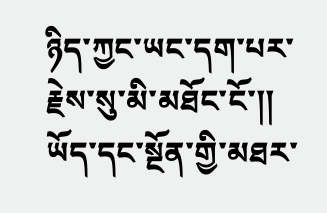ཉིད་ཀྱང་ཡང་དག་པར་རྗེས་སུ་མི་མཐོང་ངོ་།། ཡོད་དང་སྔོན་གྱི་མཐར་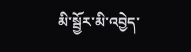མི་སྦྱོར་མི་འབྱེད་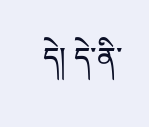དེ། དེ་ནི་